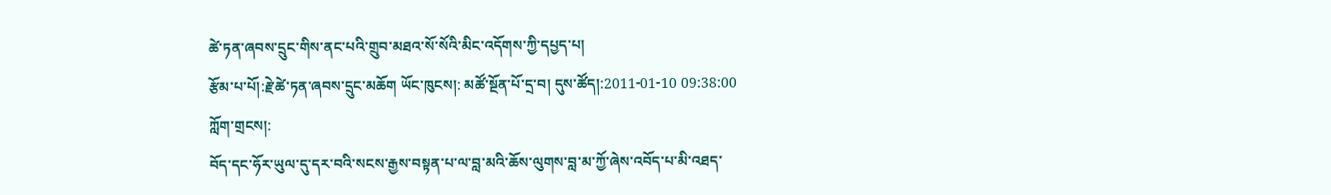ཚེ་ཏན་ཞབས་དྲུང་གིས་ནང་པའི་གྲུབ་མཐའ་སོ་སོའི་མིང་འདོགས་ཀྱི་དཔྱད་པ།
རྩོམ་པ་པོ།:རྗེ་ཚེ་ཏན་ཞབས་དྲུང་མཆོག ཡོང་ཁུངས།: མཚོ་སྔོན་པོ་དྲ་བ། དུས་ཚོད།:2011-01-10 09:38:00 ཀློག་གྲངས།:
བོད་དང་ཧོར་ཡུལ་དུ་དར་བའི་སངས་རྒྱས་བསྟན་པ་ལ་བླ་མའི་ཆོས་ལུགས་བླ་མ་ཀྱོ་ཞེས་འབོད་པ་མི་འཐད་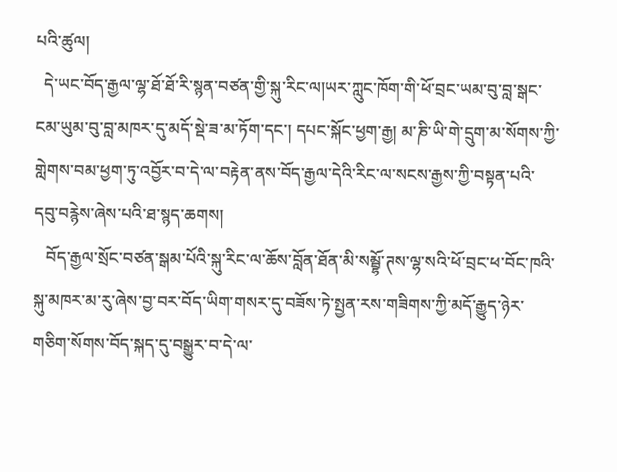པའི་ཚུལ།
  དེ་ཡང་བོད་རྒྱལ་ལྷ་ཐོ་ཐོ་རི་སྙན་བཙན་གྱི་སྐུ་རིང་ལ།ཡར་ཀླུང་ཁོག་གི་ཕོ་བྲང་ཡམ་བུ་བླ་སྒང་ངམ་ཡུམ་བུ་བླ་མཁར་དུ་མདོ་སྡེ་ཟ་མ་ཏོག་དང་། དཔང་སྐོང་ཕྱག་རྒྱ། མ་ཎི་ཡི་གེ་དྲུག་མ་སོགས་ཀྱི་གླེགས་བམ་ཕྱག་ཏུ་འབྱོར་བ་དེ་ལ་བརྟེན་ནས་བོད་རྒྱལ་དེའི་རིང་ལ་སངས་རྒྱས་ཀྱི་བསྟན་པའི་དབུ་བརྙེས་ཞེས་པའི་ཐ་སྙད་ཆགས།
   བོད་རྒྱལ་སྲོང་བཙན་སྒམ་པོའི་སྐུ་རིང་ལ་ཆོས་བློན་ཐོན་མི་སམྦྷོ་ཊས་ལྷ་སའི་ཕོ་བྲང་ཕ་བོང་ཁའི་སྐུ་མཁར་མ་རུ་ཞེས་བྱ་བར་བོད་ཡིག་གསར་དུ་བཟོས་ཏེ་སྤྱན་རས་གཟིགས་ཀྱི་མདོ་རྒྱུད་ཉེར་གཅིག་སོགས་བོད་སྐད་དུ་བསྒྱུར་བ་དེ་ལ་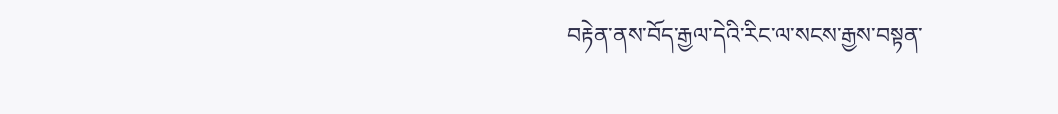བརྟེན་ནས་བོད་རྒྱལ་དེའི་རིང་ལ་སངས་རྒྱས་བསྟན་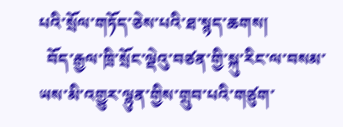པའི་སྲོལ་གཏོད་ཅེས་པའི་ཐ་སྙད་ཆགས།
  བོད་རྒྱལ་ཁྲི་སྲོང་ལྡེའུ་བཙན་གྱི་སྐུ་རིང་ལ་བསམ་ཡས་མི་འགྱུར་ལྷུན་གྱིས་གྲུབ་པའི་གཙུག་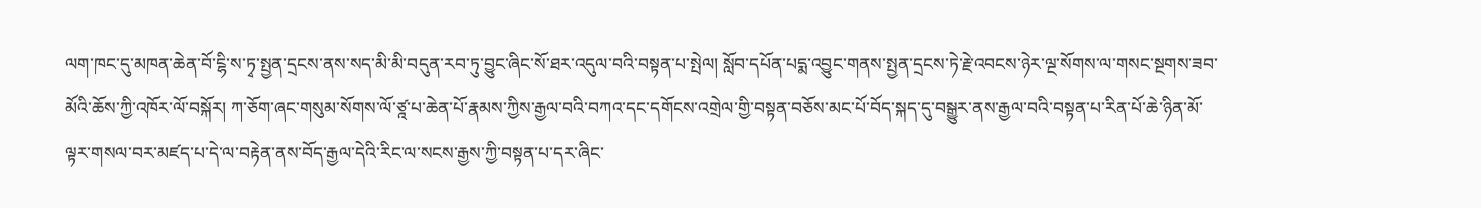ལག་ཁང་དུ་མཁན་ཆེན་བོ་ངྷི་ས་ཏྭ་སྤྱན་དྲངས་ནས་སད་མི་མི་བདུན་རབ་ཏུ་བྱུང་ཞིང་སོ་ཐར་འདུལ་བའི་བསྟན་པ་སྤེལ། སློབ་དཔོན་པདྨ་འབྱུང་གནས་སྤྱན་དྲངས་ཏེ་རྗེ་འབངས་ཉེར་ལྔ་སོགས་ལ་གསང་སྔགས་ཟབ་མོའི་ཆོས་ཀྱི་འཁོར་ལོ་བསྐོར། ཀ་ཅོག་ཞང་གསུམ་སོགས་ལོ་ཙྰ་པ་ཆེན་པོ་རྣམས་ཀྱིས་རྒྱལ་བའི་བཀའ་དང་དགོངས་འགྲེལ་གྱི་བསྟན་བཅོས་མང་པོ་བོད་སྐད་དུ་བསྒྱུར་ནས་རྒྱལ་བའི་བསྟན་པ་རིན་པོ་ཆེ་ཉིན་མོ་ལྟར་གསལ་བར་མཛད་པ་དེ་ལ་བརྟེན་ནས་བོད་རྒྱལ་དེའི་རིང་ལ་སངས་རྒྱས་ཀྱི་བསྟན་པ་དར་ཞིང་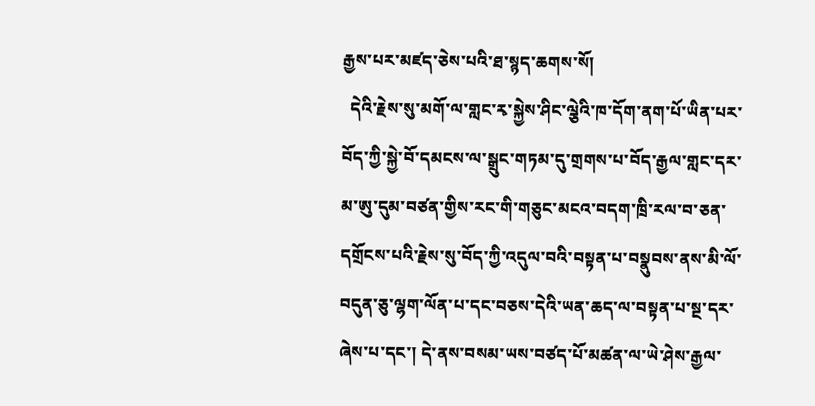རྒྱས་པར་མཛད་ཅེས་པའི་ཐ་སྙད་ཆགས་སོ།
  དེའི་རྗེས་སུ་མགོ་ལ་གླང་རྭ་སྐྱེས་ཤིང་ལྕེའི་ཁ་དོག་ནག་པོ་ཡིན་པར་བོད་ཀྱི་སྐྱེ་བོ་དམངས་ལ་སྒྲུང་གཏམ་དུ་གྲགས་པ་བོད་རྒྱལ་གླང་དར་མ་ཨུ་དུམ་བཙན་གྱིས་རང་གི་གཅུང་མངའ་བདག་ཁྲི་རལ་བ་ཅན་དགྲོངས་པའི་རྗེས་སུ་བོད་ཀྱི་འདུལ་བའི་བསྟན་པ་བསྣུབས་ནས་མི་ལོ་བདུན་ཅུ་ལྷག་ལོན་པ་དང་བཅས་དེའི་ཡན་ཆད་ལ་བསྟན་པ་སྔ་དར་ཞེས་པ་དང་། དེ་ནས་བསམ་ཡས་བཙད་པོ་མཚན་ལ་ཡེ་ཤེས་རྒྱལ་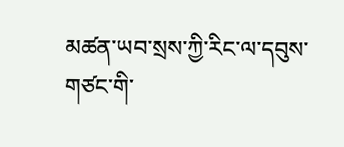མཚན་ཡབ་སྲས་ཀྱི་རིང་ལ་དབུས་གཙང་གི་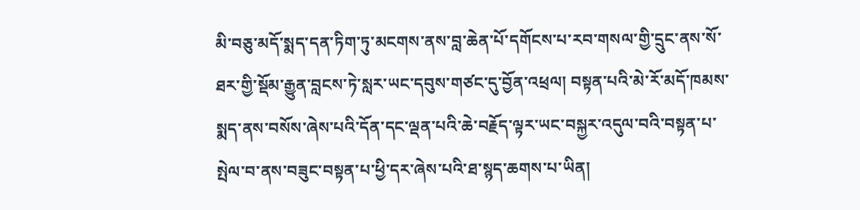མི་བཅུ་མདོ་སྨད་དན་ཏིག་ཏུ་མངགས་ནས་བླ་ཆེན་པོ་དགོངས་པ་རབ་གསལ་གྱི་དྲུང་ནས་སོ་ཐར་གྱི་སྡོམ་རྒྱུན་བླངས་ཏེ་སླར་ཡང་དབུས་གཙང་དུ་བྱོན་འཕྲལ། བསྟན་པའི་མེ་རོ་མདོ་ཁམས་སྨད་ནས་བསོས་ཞེས་པའི་དོན་དང་ལྡན་པའི་ཆེ་བརྗོད་ལྟར་ཡང་བསྐྱར་འདུལ་བའི་བསྟན་པ་སྤེལ་བ་ནས་བཟུང་བསྟན་པ་ཕྱི་དར་ཞེས་པའི་ཐ་སྙད་ཆགས་པ་ཡིན།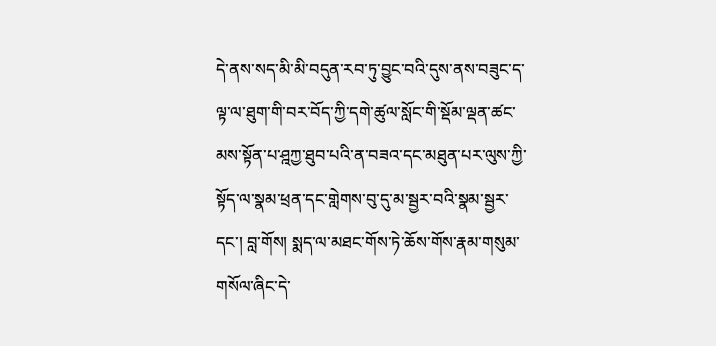དེ་ནས་སད་མི་མི་བདུན་རབ་ཏུ་བྱུང་བའི་དུས་ནས་བཟུང་ད་ལྟ་ལ་ཐུག་གི་བར་བོད་ཀྱི་དགེ་ཚུལ་སློང་གི་སྡོམ་ལྡན་ཚང་མས་སྟོན་པ་ཤྰཀྱ་ཐུབ་པའི་ན་བཟའ་དང་མཐུན་པར་ལུས་ཀྱི་སྟོད་ལ་སྣམ་ཕྲན་དང་གླེགས་བུ་དུ་མ་སྦྱར་བའི་སྣམ་སྦྱར་དང་། བླ་གོས། སྨད་ལ་མཐང་གོས་ཏེ་ཆོས་གོས་རྣམ་གསུམ་གསོལ་ཞིང་དེ་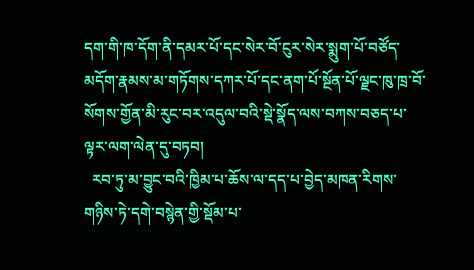དག་གི་ཁ་དོག་ནི་དམར་པོ་དང་སེར་བོ་ངུར་སེར་སྨུག་པོ་བཙོད་མདོག་རྣམས་མ་གཏོགས་དཀར་པོ་དང་ནག་པོ་སྔོན་པོ་ལྗང་ཁུ་ཁྲ་བོ་སོགས་གྱོན་མི་རུང་བར་འདུལ་བའི་སྡེ་སྣོད་ལས་བཀས་བཅད་པ་ལྟར་ལག་ལེན་དུ་བཏབ།
  རབ་ཏུ་མ་བྱུང་བའི་ཁྱིམ་པ་ཆོས་ལ་དད་པ་བྱེད་མཁན་རིགས་གཉིས་ཏེ་དགེ་བསྙེན་གྱི་སྡོམ་པ་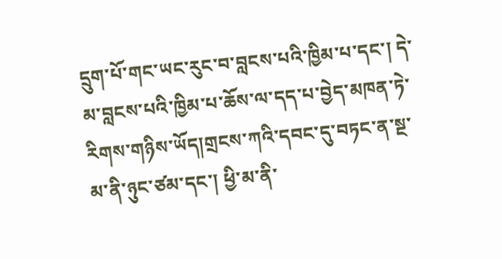དྲུག་པོ་གང་ཡང་རུང་བ་བླངས་པའི་ཁྱིམ་པ་དང་། དེ་མ་བླངས་པའི་ཁྱིམ་པ་ཆོས་ལ་དད་པ་བྱེད་མཁན་ཏེ་རིགས་གཉིས་ཡོད།གྲངས་ཀའི་དབང་དུ་བཏང་ན་སྔ་མ་ནི་ཉུང་ཙམ་དང་། ཕྱི་མ་ནི་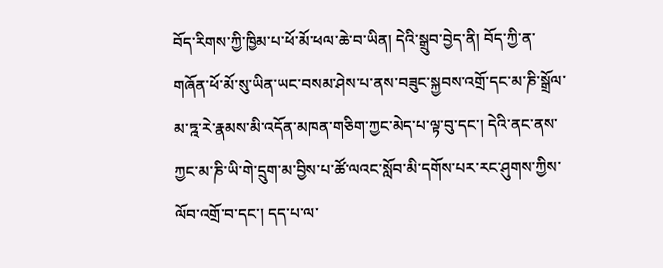བོད་རིགས་ཀྱི་ཁྱིམ་པ་ཕོ་མོ་ཕལ་ཆེ་བ་ཡིན། དེའི་སྒྲུབ་བྱེད་ནི། བོད་ཀྱི་ན་གཞོན་ཕོ་མོ་སུ་ཡིན་ཡང་བསམ་ཤེས་པ་ནས་བཟུང་སྐྱབས་འགྲོ་དང་མ་ཎི་སྒྲོལ་མ་ཏྰ་རེ་རྣམས་མི་འདོན་མཁན་གཅིག་ཀྱང་མེད་པ་ལྟ་བུ་དང་། དེའི་ནང་ནས་ཀྱང་མ་ཎི་ཡི་གེ་དྲུག་མ་བྱིས་པ་ཚོ་ལའང་སློབ་མི་དགོས་པར་རང་ཤུགས་ཀྱིས་ལོབ་འགྲོ་བ་དང་། དད་པ་ལ་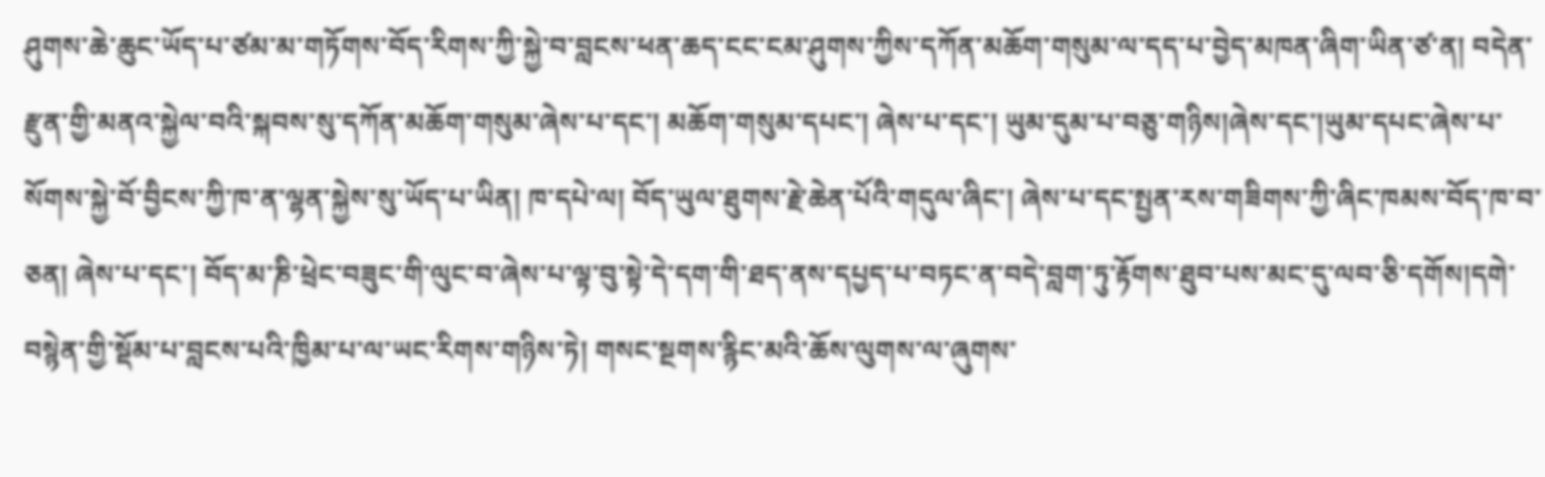ཤུགས་ཆེ་ཆུང་ཡོད་པ་ཙམ་མ་གཏོགས་བོད་རིགས་ཀྱི་སྐྱེ་བ་བླངས་ཕན་ཆད་ངང་ངམ་ཤུགས་ཀྱིས་དཀོན་མཆོག་གསུམ་ལ་དད་པ་བྱེད་མཁན་ཞིག་ཡིན་ཙ་ན། བདེན་རྫུན་གྱི་མནའ་སྐྱེལ་བའི་སྐབས་སུ་དཀོན་མཆོག་གསུམ་ཞེས་པ་དང་། མཆོག་གསུམ་དཔང་། ཞེས་པ་དང་། ཡུམ་དུམ་པ་བཅུ་གཉིས།ཞེས་དང་།ཡུམ་དཔང་ཞེས་པ་སོགས་སྐྱེ་བོ་བྱིངས་ཀྱི་ཁ་ན་ལྷན་སྐྱེས་སུ་ཡོད་པ་ཡིན། ཁ་དཔེ་ལ། བོད་ཡུལ་ཐུགས་རྗེ་ཆེན་པོའི་གདུལ་ཞིང་། ཞེས་པ་དང་སྤྱན་རས་གཟིགས་ཀྱི་ཞིང་ཁམས་བོད་ཁ་བ་ཅན། ཞེས་པ་དང་། བོད་མ་ཎི་ཕྲེང་བཟུང་གི་ལུང་བ་ཞེས་པ་ལྟ་བུ་སྟེ་དེ་དག་གི་ཐད་ནས་དཔྱད་པ་བཏང་ན་བདེ་བླག་ཏུ་རྟོགས་ཐུབ་པས་མང་དུ་ལབ་ཅི་དགོས།དགེ་བསྙེན་གྱི་སྡོམ་པ་བླངས་པའི་ཁྱིམ་པ་ལ་ཡང་རིགས་གཉིས་ཏེ། གསང་སྔགས་རྙིང་མའི་ཆོས་ལུགས་ལ་ཞུགས་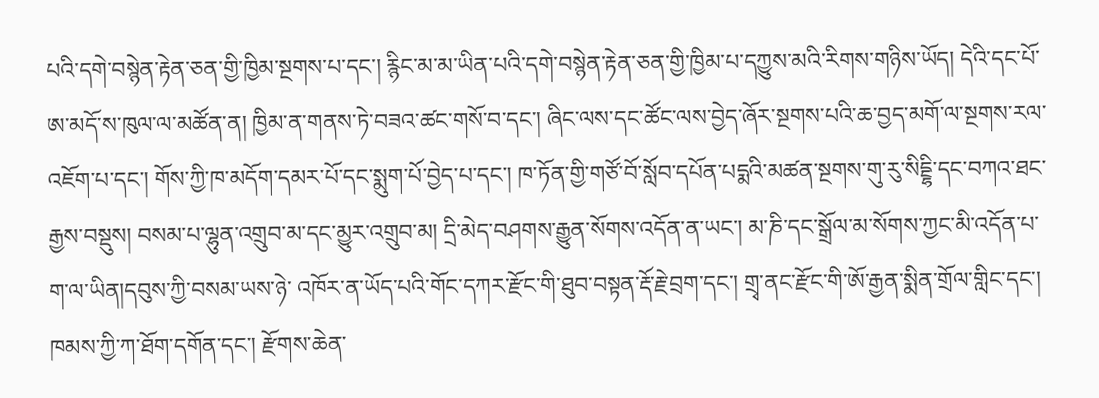པའི་དགེ་བསྙེན་རྟེན་ཅན་གྱི་ཁྱིམ་སྔགས་པ་དང་། རྙིང་མ་མ་ཡིན་པའི་དགེ་བསྙེན་རྟེན་ཅན་གྱི་ཁྱིམ་པ་དཀྱུས་མའི་རིགས་གཉིས་ཡོད། དེའི་དང་པོ་ཨ་མདོ་ས་ཁུལ་ལ་མཚོན་ན། ཁྱིམ་ན་གནས་ཏེ་བཟའ་ཚང་གསོ་བ་དང་། ཞིང་ལས་དང་ཚོང་ལས་བྱེད་ཞོར་སྔགས་པའི་ཆ་བྱད་མགོ་ལ་སྔགས་རལ་འཇོག་པ་དང་། གོས་ཀྱི་ཁ་མདོག་དམར་པོ་དང་སྨུག་པོ་བྱེད་པ་དང་། ཁ་ཏོན་གྱི་གཙོ་བོ་སློབ་དཔོན་པདྨའི་མཚན་སྔགས་གུ་རུ་སིདྔྷི་དང་བཀའ་ཐང་རྒྱས་བསྡུས། བསམ་པ་ལྷུན་འགྲུབ་མ་དང་མྱུར་འགྲུབ་མ། དྲི་མེད་བཤགས་རྒྱུན་སོགས་འདོན་ན་ཡང་། མ་ཎི་དང་སྒྲོལ་མ་སོགས་ཀྱང་མི་འདོན་པ་ག་ལ་ཡིན།དབུས་ཀྱི་བསམ་ཡས་ཉེ་ འཁོར་ན་ཡོད་པའི་གོང་དཀར་རྫོང་གི་ཐུབ་བསྟན་རྡོ་རྗེ་བྲག་དང་། གྲྭ་ནང་རྫོང་གི་ཨོ་རྒྱན་སྨིན་གྲོལ་གླིང་དང་། ཁམས་ཀྱི་ཀ་ཐོག་དགོན་དང་། རྫོགས་ཆེན་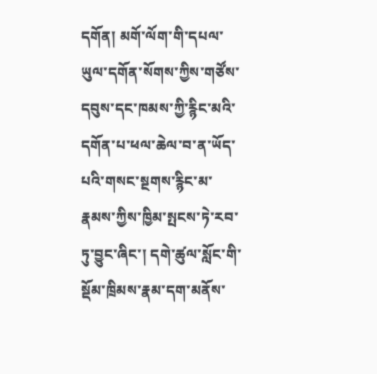དགོན། མགོ་ལོག་གི་དཔལ་ཡུལ་དགོན་སོགས་ཀྱིས་གཙོས་དབུས་དང་ཁམས་ཀྱི་རྙིང་མའི་དགོན་པ་ཕལ་ཆེལ་བ་ན་ཡོད་པའི་གསང་སྔགས་རྙིང་མ་རྣམས་ཀྱིས་ཁྱིམ་སྤངས་ཏེ་རབ་ཏུ་བྱུང་ཞིང་། དགེ་ཚུལ་སློང་གི་སྡོམ་ཁྲིམས་རྣམ་དག་མནོས་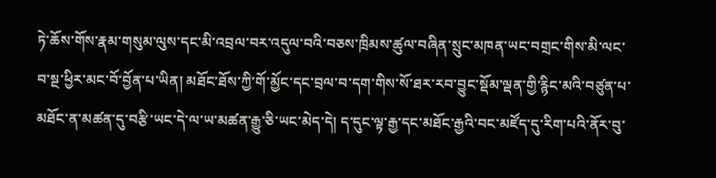ཏེ་ཆོས་གོས་རྣམ་གསུམ་ལུས་དང་མི་འབྲལ་བར་འདུལ་བའི་བཅས་ཁྲིམས་ཚུལ་བཞིན་སྲུང་མཁན་ཡང་བགྲང་གིས་མི་ལང་བ་སྔ་ཕྱིར་མང་བོ་བྱོན་པ་ཡིན། མཐོང་ཐོས་ཀྱི་གོ་མྱོང་དང་བྲལ་བ་དག་གིས་སོ་ཐར་རབ་བྱུང་སྡོམ་ལྡན་གྱི་རྙིང་མའི་བཙུན་པ་མཐོང་ན་མཚན་དུ་བརྩི་ཡང་དེ་ལ་ཡ་མཚན་རྒྱུ་ཅི་ཡང་མེད་དེ། ད་དུང་ལྟ་རྒྱ་དང་མཐོང་རྒྱའི་བང་མཛོད་དུ་རིག་པའི་ནོར་བུ་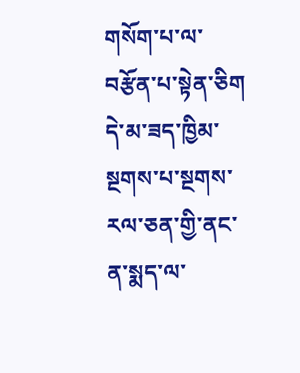གསོག་པ་ལ་བརྩོན་པ་སྟེན་ཅིག དེ་མ་ཟད་ཁྱིམ་སྔགས་པ་སྔགས་ རལ་ཅན་གྱི་ནང་ན་སྨད་ལ་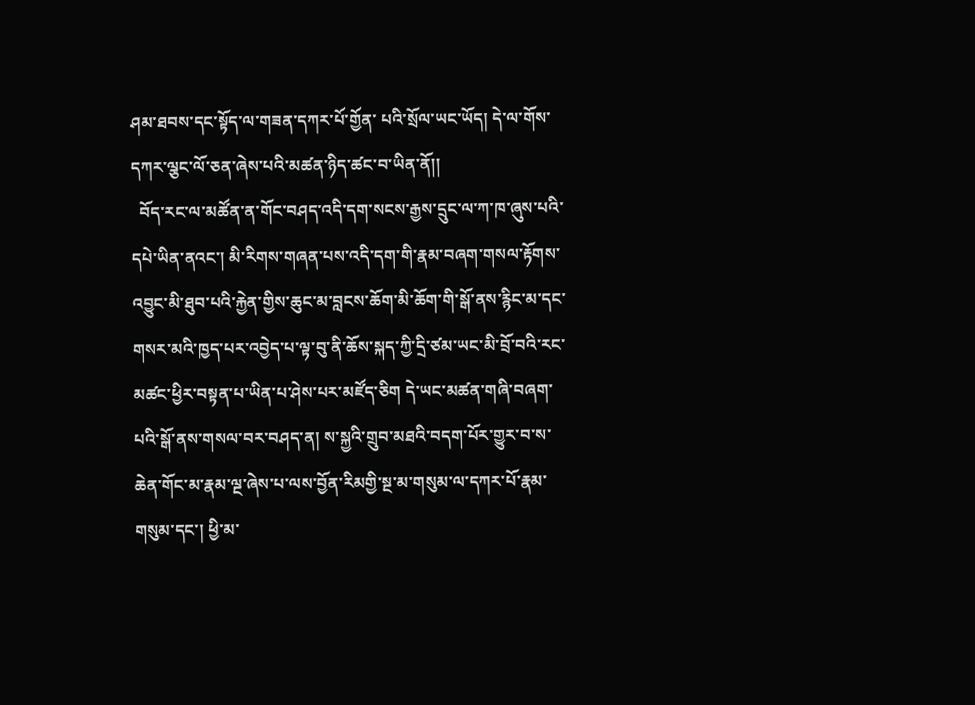ཤམ་ཐབས་དང་སྟོད་ལ་གཟན་དཀར་པོ་གྱོན་ པའི་སྲོལ་ཡང་ཡོད། དེ་ལ་གོས་དཀར་ལྕང་ལོ་ཅན་ཞེས་པའི་མཚན་ཉིད་ཚང་བ་ཡིན་ནོ།།
  བོད་རང་ལ་མཚོན་ན་གོང་བཤད་འདི་དག་སངས་རྒྱས་དྲུང་ལ་ཀ་ཁ་ཞུས་པའི་དཔེ་ཡིན་ནའང་། མི་རིགས་གཞན་པས་འདི་དག་གི་རྣམ་བཞག་གསལ་རྟོགས་འབྱུང་མི་ཐུབ་པའི་རྐྱེན་གྱིས་ཆུང་མ་བླངས་ཆོག་མི་ཆོག་གི་སྒོ་ནས་རྙིང་མ་དང་གསར་མའི་ཁྱད་པར་འབྱེད་པ་ལྟ་བུ་ནི་ཆོས་སྐད་ཀྱི་དྲི་ཙམ་ཡང་མི་བྲོ་བའི་རང་མཚང་ཕྱིར་བསྟན་པ་ཡིན་པ་ཤེས་པར་མཛོད་ཅིག དེ་ཡང་མཚན་གཞི་བཞག་པའི་སྒོ་ནས་གསལ་བར་བཤད་ན། ས་སྐྱའི་གྲུབ་མཐའི་བདག་པོར་གྱུར་བ་ས་ཆེན་གོང་མ་རྣམ་ལྔ་ཞེས་པ་ལས་བྱོན་རིམགྱི་སྔ་མ་གསུམ་ལ་དཀར་པོ་རྣམ་གསུམ་དང་། ཕྱི་མ་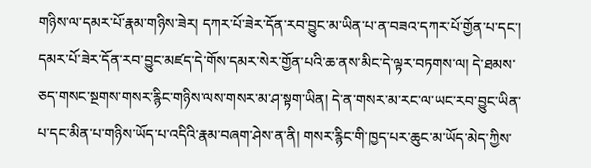གཉིས་ལ་དམར་པོ་རྣམ་གཉིས་ཟེར། དཀར་པོ་ཟེར་དོན་རབ་བྱུང་མ་ཡིན་པ་ན་བཟའ་དཀར་པོ་གྱོན་པ་དང་། དམར་པོ་ཟེར་དོན་རབ་བྱུང་མཛད་དེ་གོས་དམར་སེར་གྱོན་པའི་ཆ་ནས་མིང་དེ་ལྟར་བཏགས་ལ། དེ་ཐམས་ཅད་གསང་སྔགས་གསར་རྙིང་གཉིས་ལས་གསར་མ་ཤ་སྟག་ཡིན། དེ་ན་གསར་མ་རང་ལ་ཡང་རབ་བྱུང་ཡིན་པ་དང་མིན་པ་གཉིས་ཡོད་པ་འདིའི་རྣམ་བཞག་ཤེས་ན་ནི། གསར་རྙིང་གི་ཁྱད་པར་ཆུང་མ་ཡོད་མེད་ཀྱིས་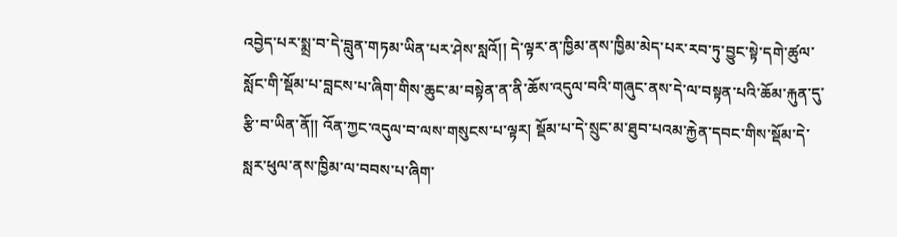འབྱེད་པར་སྨྲ་བ་དེ་བླུན་གཏམ་ཡིན་པར་ཤེས་སླའོ།། དེ་ལྟར་ན་ཁྱིམ་ནས་ཁྱིམ་མེད་པར་རབ་ཏུ་བྱུང་སྟེ་དགེ་ཚུལ་སློང་གི་སྡོམ་པ་བླངས་པ་ཞིག་གིས་ཆུང་མ་བསྟེན་ན་ནི་ཆོས་འདུལ་བའི་གཞུང་ནས་དེ་ལ་བསྟན་པའི་ཆོམ་རྐུན་དུ་རྩི་བ་ཡིན་ནོ།། འོན་ཀྱང་འདུལ་བ་ལས་གསུངས་པ་ལྟར། སྡོམ་པ་དེ་སྲུང་མ་ཐུབ་པའམ་རྐྱེན་དབང་གིས་སྡོམ་དེ་སླར་ཕུལ་ནས་ཁྱིམ་ལ་བབས་པ་ཞིག་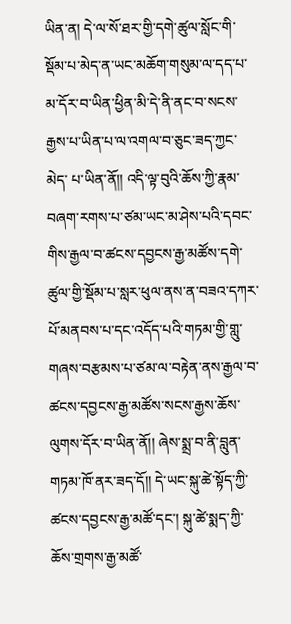ཡིན་ན། དེ་ལ་སོ་ཐར་གྱི་དགེ་ཚུལ་སློང་གི་སྡོམ་པ་མེད་ན་ཡང་མཆོག་གསུམ་ལ་དད་པ་མ་དོར་བ་ཡིན་ཕྱིན་མི་དེ་ནི་ནང་བ་སངས་རྒྱས་པ་ཡིན་པ་ལ་འགལ་བ་ཅུང་ཟད་ཀྱང་མེད་ པ་ཡིན་ནོ།། འདི་ལྟ་བུའི་ཆོས་ཀྱི་རྣམ་བཞག་རགས་པ་ཙམ་ཡང་མ་ཤེས་པའི་དབང་གིས་རྒྱལ་བ་ཚངས་དབྱངས་རྒྱ་མཚོས་དགེ་ཚུལ་གྱི་སྡོམ་པ་སླར་ཕུལ་ནས་ན་བཟའ་དཀར་པོ་མནབས་པ་དང་འདོད་པའི་གཏམ་གྱི་གླུ་གཞས་བརྩམས་པ་ཙམ་ལ་བརྟེན་ནས་རྒྱལ་བ་ཚངས་དབྱངས་རྒྱ་མཚོས་སངས་རྒྱས་ཆོས་ལུགས་དོར་བ་ཡིན་ནོ།། ཞེས་སྨྲ་བ་ནི་བླུན་གཏམ་ཁོ་ནར་ཟད་དོ།། དེ་ཡང་སྐུ་ཚེ་སྟོད་ཀྱི་ཚངས་དབྱངས་རྒྱ་མཚོ་དང་། སྐུ་ཚེ་སྨད་ཀྱི་ཆོས་གྲགས་རྒྱ་མཚོ་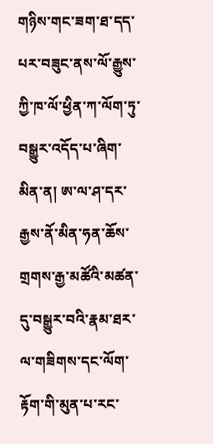གཉིས་གང་ཟག་ཐ་དད་པར་བཟུང་ནས་ལོ་རྒྱུས་ཀྱི་ཁ་ལོ་ཕྱིན་ཀ་ལོག་ཏུ་བསྒྱུར་འདོད་པ་ཞིག་མིན་ན། ཨ་ལ་ཤ་དར་རྒྱས་ནོ་མིན་ཧན་ཆོས་གྲགས་རྒྱ་མཚོའི་མཚན་དུ་བསྒྱུར་བའི་རྣམ་ཐར་ལ་གཟིགས་དང་ལོག་རྟོག་གི་མུན་པ་རང་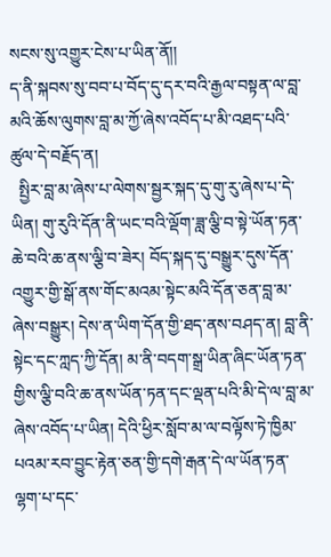སངས་སུ་འགྱུར་ངེས་པ་ཡིན་ནོ།།
ད་ནི་སྐབས་སུ་བབ་པ་བོད་དུ་དར་བའི་རྒྱལ་བསྟན་ལ་བླ་མའི་ཆོས་ལུགས་བླ་མ་ཀྱོ་ཞེས་འབོད་པ་མི་འཐད་པའི་ཚུལ་དེ་བརྗོད་ན།
  སྤྱིར་བླ་མ་ཞེས་པ་ལེགས་སྦྱར་སྐད་དུ་གུ་རུ་ཞེས་པ་དེ་ཡིན། གུ་རུའི་དོན་ནི་ཡང་བའི་ལྡོག་ཟླ་ལྕི་བ་སྟེ་ཡོན་ཏན་ཆེ་བའི་ཆ་ནས་ལྕི་བ་ཟེར། བོད་སྐད་དུ་བསྒྱུར་དུས་དོན་འགྱུར་གྱི་སྒོ་ནས་གོང་མའམ་སྟེང་མའི་དོན་ཅན་བླ་མ་ཞེས་བསྒྱུར། དེས་ན་ཡིག་དོན་གྱི་ཐད་ནས་བཤད་ན། བླ་ནི་སྟེང་དང་ཀླད་ཀྱི་དོན། མ་ནི་བདག་སྒྲ་ཡིན་ཞིང་ཡོན་ཏན་གྱིས་ལྕི་བའི་ཆ་ནས་ཡོན་ཏན་དང་ལྡན་པའི་མི་དེ་ལ་བླ་མ་ཞེས་འབོད་པ་ཡིན། དེའི་ཕྱིར་སློབ་མ་ལ་བལྟོས་ཏེ་ཁྱིམ་པའམ་རབ་བྱུང་རྟེན་ཅན་གྱི་དགེ་རྒན་དེ་ལ་ཡོན་ཏན་ལྷག་པ་དང་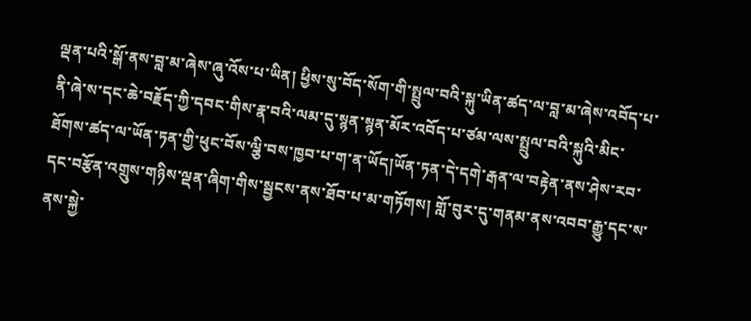ལྡན་པའི་སྒོ་ནས་བླ་མ་ཞེས་ཞུ་འོས་པ་ཡིན། ཕྱིས་སུ་བོད་སོག་གི་སྤྲུལ་བའི་སྐུ་ཡིན་ཚད་ལ་བླ་མ་ཞེས་འབོད་པ་ནི་ཞེ་ས་དང་ཆེ་བརྗོད་ཀྱི་དབང་གིས་རྣ་བའི་ལམ་དུ་སྙན་སྙན་མོར་འབོད་པ་ཙམ་ལས་སྤྲུལ་བའི་སྐུའི་མིང་ཐོགས་ཚད་ལ་ཡོན་ཏན་གྱི་ཕུང་བོས་ལྕི་བས་ཁྱབ་པ་ག་ན་ཡོད།ཡོན་ཏན་དེ་དགེ་རྒན་ལ་བརྟེན་ནས་ཤེས་རབ་དང་བརྩོན་འགྲུས་གཉིས་ལྡན་ཞིག་གིས་སྦྱངས་ནས་ཐོབ་པ་མ་གཏོགས། གློ་བུར་དུ་གནམ་ནས་འབབ་རྒྱུ་དང་ས་ནས་སྐྱེ་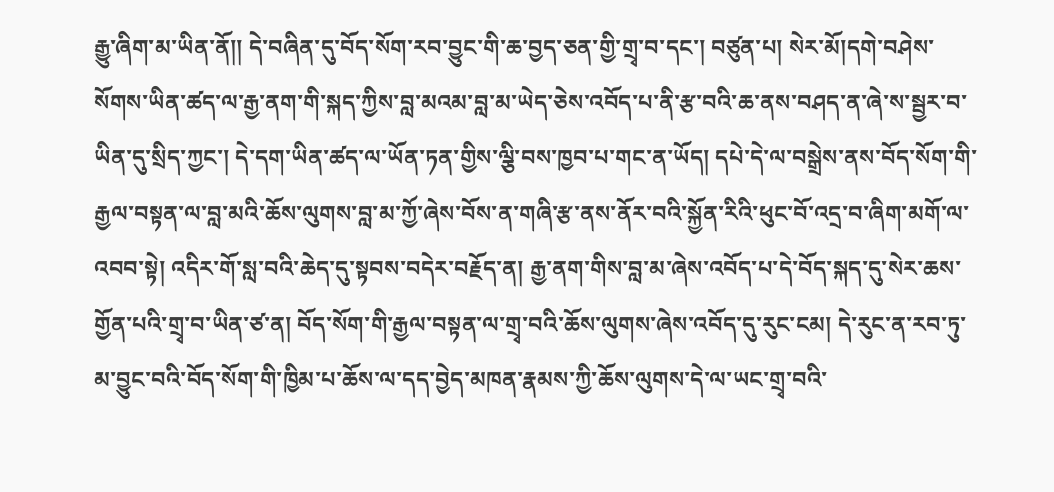རྒྱུ་ཞིག་མ་ཡིན་ནོ།། དེ་བཞིན་དུ་བོད་སོག་རབ་བྱུང་གི་ཆ་བྱད་ཅན་གྱི་གྲྭ་བ་དང་། བཙུན་པ། སེར་མོ།དགེ་བཤེས་སོགས་ཡིན་ཚད་ལ་རྒྱ་ནག་གི་སྐད་ཀྱིས་བླ་མའམ་བླ་མ་ཡེད་ཅེས་འབོད་པ་ནི་རྩ་བའི་ཆ་ནས་བཤད་ན་ཞེ་ས་སྦྱར་བ་ཡིན་དུ་སྲིད་ཀྱང་། དེ་དག་ཡིན་ཚད་ལ་ཡོན་ཏན་གྱིས་ལྕི་བས་ཁྱབ་པ་གང་ན་ཡོད། དཔེ་དེ་ལ་བསྒྲེས་ནས་བོད་སོག་གི་རྒྱལ་བསྟན་ལ་བླ་མའི་ཆོས་ལུགས་བླ་མ་ཀྱོ་ཞེས་བོས་ན་གཞི་རྩ་ནས་ནོར་བའི་སྐྱོན་རིའི་ཕུང་བོ་འདྲ་བ་ཞིག་མགོ་ལ་འབབ་སྟེ། འདིར་གོ་སླ་བའི་ཆེད་དུ་སྟབས་བདེར་བརྗོད་ན། རྒྱ་ནག་གིས་བླ་མ་ཞེས་འབོད་པ་དེ་བོད་སྐད་དུ་སེར་ཆས་གྱོན་པའི་གྲྭ་བ་ཡིན་ཙ་ན། བོད་སོག་གི་རྒྱལ་བསྟན་ལ་གྲྭ་བའི་ཆོས་ལུགས་ཞེས་འབོད་དུ་རུང་ངམ། དེ་རུང་ན་རབ་ཏུ་མ་བྱུང་བའི་བོད་སོག་གི་ཁྱིམ་པ་ཆོས་ལ་དད་བྱེད་མཁན་རྣམས་ཀྱི་ཆོས་ལུགས་དེ་ལ་ཡང་གྲྭ་བའི་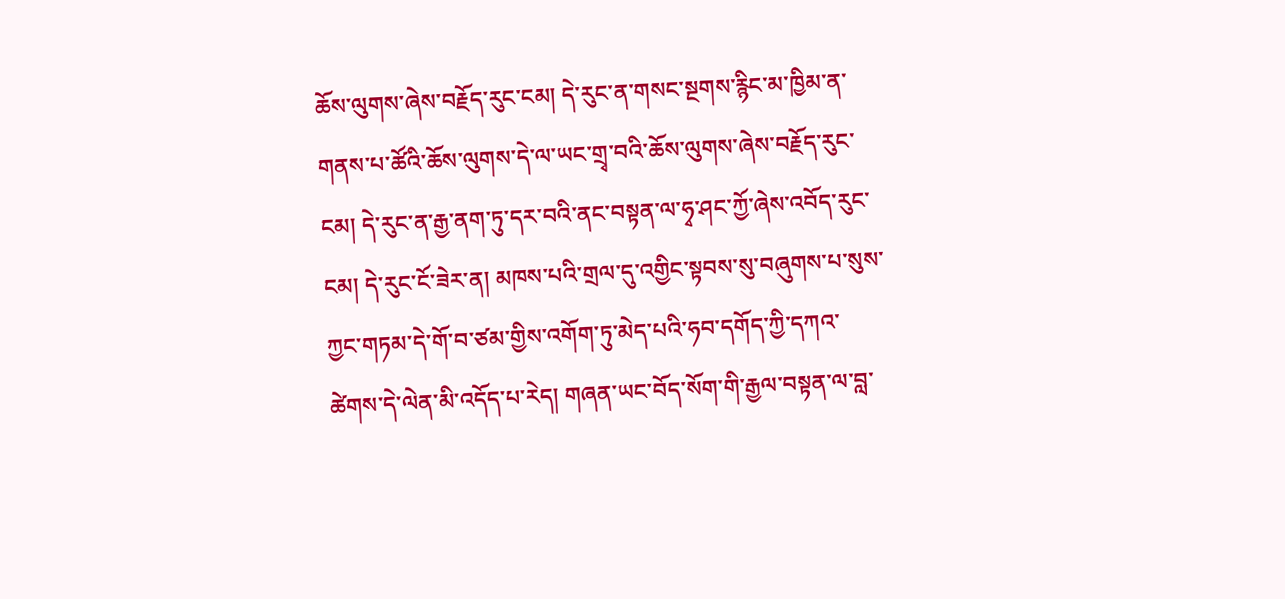ཆོས་ལུགས་ཞེས་བརྗོད་རུང་ངམ། དེ་རུང་ན་གསང་སྔགས་རྙིང་མ་ཁྱིམ་ན་གནས་པ་ཚོའི་ཆོས་ལུགས་དེ་ལ་ཡང་གྲྭ་བའི་ཆོས་ལུགས་ཞེས་བརྗོད་རུང་ངམ། དེ་རུང་ན་རྒྱ་ནག་ཏུ་དར་བའི་ནང་བསྟན་ལ་ཧྭ་ཤང་ཀྱོ་ཞེས་འབོད་རུང་ངམ། དེ་རུང་ངོ་ཟེར་ན། མཁས་པའི་གྲལ་དུ་འགྱིང་སྟབས་སུ་བཞུགས་པ་སུས་ཀྱང་གཏམ་དེ་གོ་བ་ཙམ་གྱིས་འགོག་ཏུ་མེད་པའི་ཧབ་དགོད་ཀྱི་དཀའ་ཚེགས་དེ་ལེན་མི་འདོད་པ་རེད། གཞན་ཡང་བོད་སོག་གི་རྒྱལ་བསྟན་ལ་བླ་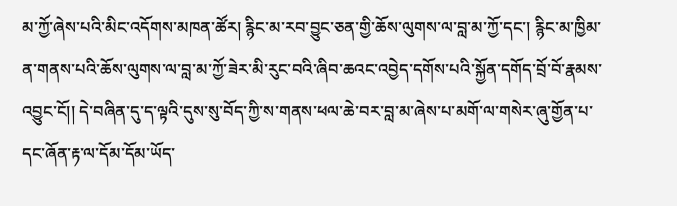མ་ཀྱོ་ཞེས་པའི་མིང་འདོགས་མཁན་ཚོར། རྙིང་མ་རབ་བྱུང་ཅན་གྱི་ཆོས་ལུགས་ལ་བླ་མ་ཀྱོ་དང་། རྙིང་མ་ཁྱིམ་ན་གནས་པའི་ཆོས་ལུགས་ལ་བླ་མ་ཀྱོ་ཟེར་མི་རུང་བའི་ཞིབ་ཆའང་འབྱེད་དགོས་པའི་སྐྱོན་དགོད་བྲོ་བོ་རྣམས་འབྱུང་ངོ།། དེ་བཞིན་དུ་ད་ལྟའི་དུས་སུ་བོད་ཀྱི་ས་གནས་ཕལ་ཆེ་བར་བླ་མ་ཞེས་པ་མགོ་ལ་གསེར་ཞུ་གྱོན་པ་དང་ཞོན་རྟ་ལ་དོམ་དོམ་ཡོད་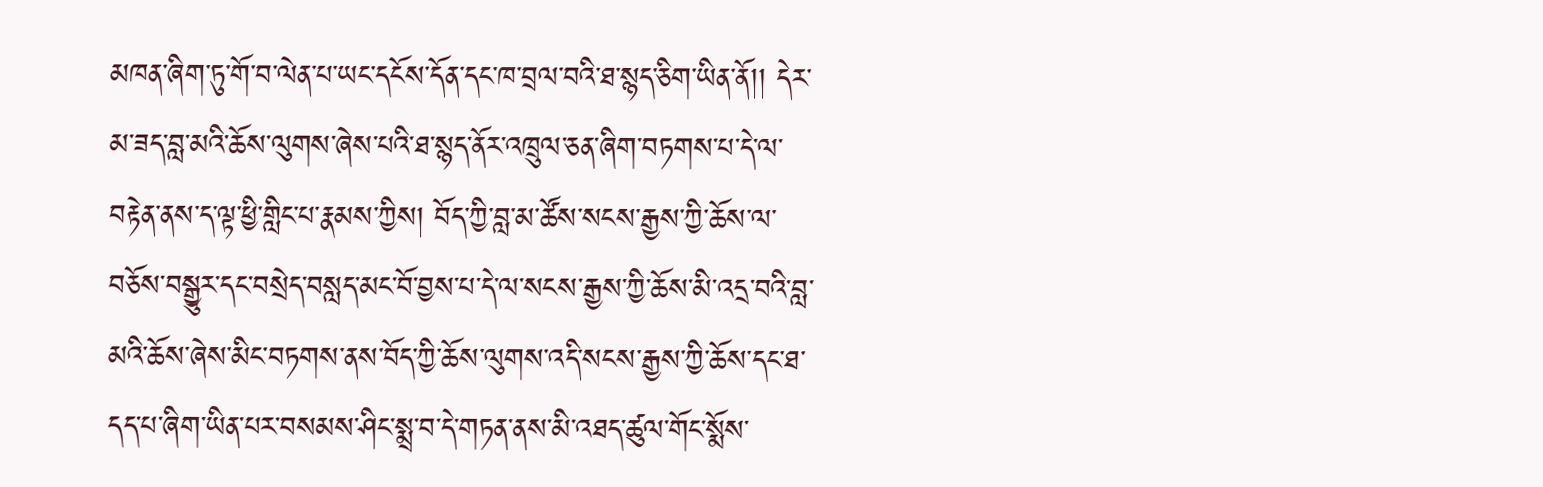མཁན་ཞིག་ཏུ་གོ་བ་ལེན་པ་ཡང་དངོས་དོན་དང་ཁ་བྲལ་བའི་ཐ་སྙད་ཅིག་ཡིན་ནོ།། དེར་མ་ཟད་བླ་མའི་ཆོས་ལུགས་ཞེས་པའི་ཐ་སྙད་ནོར་འཁྲུལ་ཅན་ཞིག་བཏགས་པ་དེ་ལ་བརྟེན་ནས་ད་ལྟ་ཕྱི་གླིང་པ་རྣམས་ཀྱིས། བོད་ཀྱི་བླ་མ་ཚོས་སངས་རྒྱས་ཀྱི་ཆོས་ལ་བཅོས་བསྒྱུར་དང་བསྲེད་བསླད་མང་བོ་བྱས་པ་དེ་ལ་སངས་རྒྱས་ཀྱི་ཆོས་མི་འདྲ་བའི་བླ་མའི་ཆོས་ཞེས་མིང་བཏགས་ནས་བོད་ཀྱི་ཆོས་ལུགས་འདི་སངས་རྒྱས་ཀྱི་ཆོས་དང་ཐ་དད་པ་ཞིག་ཡིན་པར་བསམས་ཤིང་སྨྲ་བ་དེ་གཏན་ནས་མི་འཐད་ཚུལ་གོང་སྨོས་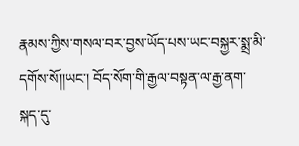རྣམས་ཀྱིས་གསལ་བར་བྱས་ཡོད་པས་ཡང་བསྐྱར་སྨྲ་མི་དགོས་སོ།།ཡང་། བོད་སོག་གི་རྒྱལ་བསྟན་ལ་རྒྱ་ནག་སྐད་དུ་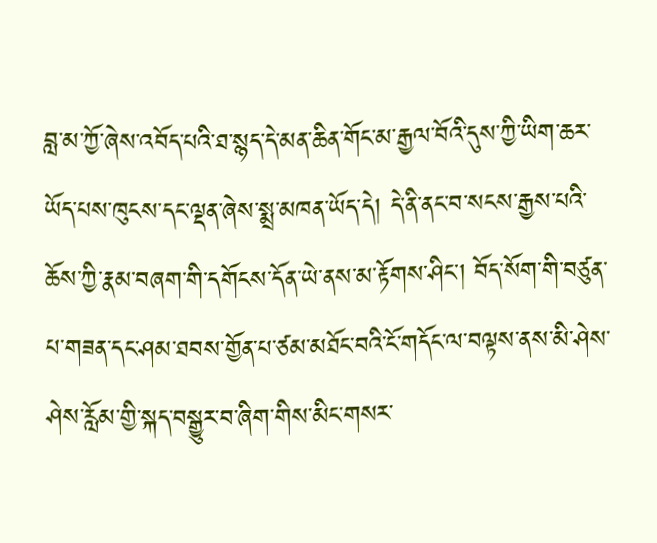བླ་མ་ཀྱོ་ཞེས་འབོད་པའི་ཐ་སྙད་དེ་མན་ཆིན་གོང་མ་རྒྱལ་བོའི་དུས་ཀྱི་ཡིག་ཆར་ཡོད་པས་ཁུངས་དང་ལྡན་ཞེས་སྨྲ་མཁན་ཡོད་དེ། དེ་ནི་ནང་བ་སངས་རྒྱས་པའི་ཆོས་ཀྱི་རྣམ་བཞག་གི་དགོངས་དོན་ཡེ་ནས་མ་རྟོགས་ཤིང་། བོད་སོག་གི་བཙུན་པ་གཟན་དང་ཤམ་ཐབས་གྱོན་པ་ཙམ་མཐོང་བའི་ངོ་གདོང་ལ་བལྟས་ནས་མི་ཤེས་ཤེས་རློམ་གྱི་སྐད་བསྒྱུར་བ་ཞིག་གིས་མིང་གསར་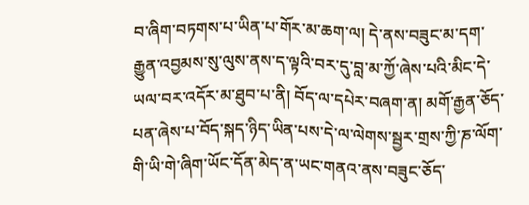བ་ཞིག་བཏགས་པ་ཡིན་པ་གོར་མ་ཆག་ལ། དེ་ནས་བཟུང་མ་དག་རྒྱུན་འབྱམས་སུ་ལུས་ནས་ད་ལྟའི་བར་དུ་བླ་མ་ཀྱོ་ཞེས་པའི་མིང་དེ་ཡལ་བར་འདོར་མ་ཐུབ་པ་ནི། བོད་ལ་དཔེར་བཞག་ན། མགོ་རྒྱན་ཅོད་པན་ཞེས་པ་བོད་སྐད་ཉིད་ཡིན་པས་དེ་ལ་ལེགས་སྦྱར་གྲས་ཀྱི་ཎ་ལོག་གི་ཡི་གེ་ཞིག་ཡོང་དོན་མེད་ན་ཡང་གནའ་ནས་བཟུང་ཅོད་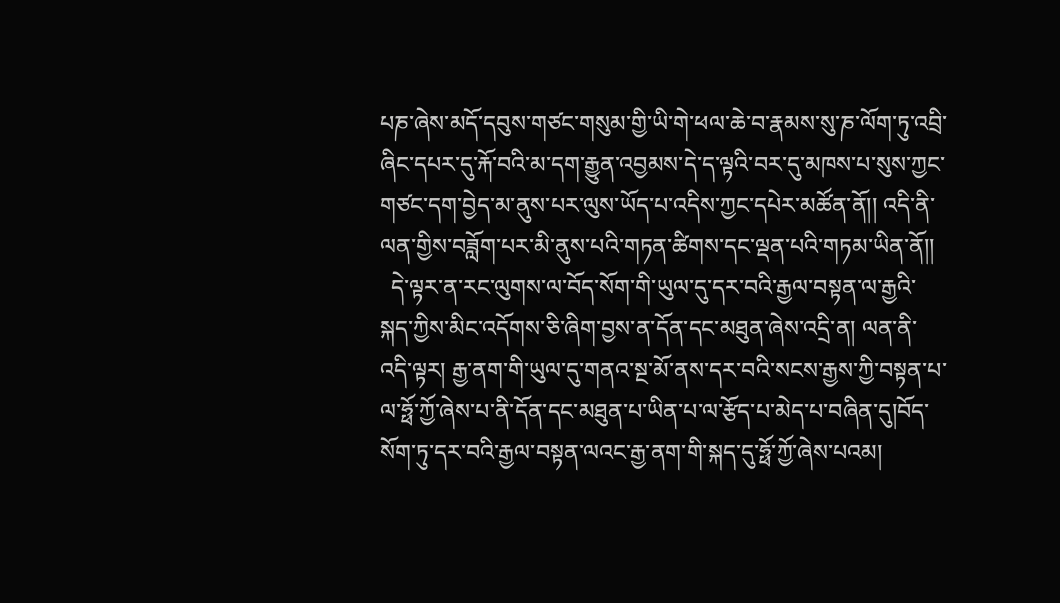པཎ་ཞེས་མདོ་དབུས་གཙང་གསུམ་གྱི་ཡི་གེ་ཕལ་ཆེ་བ་རྣམས་སུ་ཎ་ལོག་ཏུ་འབྲི་ཞིང་དཔར་དུ་རྐོ་བའི་མ་དག་རྒྱུན་འབྱམས་དེ་ད་ལྟའི་བར་དུ་མཁས་པ་སུས་ཀྱང་གཙང་དག་བྱེད་མ་ནུས་པར་ལུས་ཡོད་པ་འདིས་ཀྱང་དཔེར་མཚོན་ནོ།། འདི་ནི་ལན་གྱིས་བཟློག་པར་མི་ནུས་པའི་གཏན་ཚིགས་དང་ལྡན་པའི་གཏམ་ཡིན་ནོ།།
  དེ་ལྟར་ན་རང་ལུགས་ལ་བོད་སོག་གི་ཡུལ་དུ་དར་བའི་རྒྱལ་བསྟན་ལ་རྒྱའི་སྐད་ཀྱིས་མིང་འདོགས་ཅི་ཞིག་བྱས་ན་དོན་དང་མཐུན་ཞེས་འདྲི་ན། ལན་ནི་འདི་ལྟར། རྒྱ་ནག་གི་ཡུལ་དུ་གནའ་སྔ་མོ་ནས་དར་བའི་སངས་རྒྱས་ཀྱི་བསྟན་པ་ལ་ཧྥོ་ཀྱོ་ཞེས་པ་ནི་དོན་དང་མཐུན་པ་ཡིན་པ་ལ་རྩོད་པ་མེད་པ་བཞིན་དུ།བོད་སོག་ཏུ་དར་བའི་རྒྱལ་བསྟན་ལའང་རྒྱ་ནག་གི་སྐད་དུ་ཧྥོ་ཀྱོ་ཞེས་པའམ།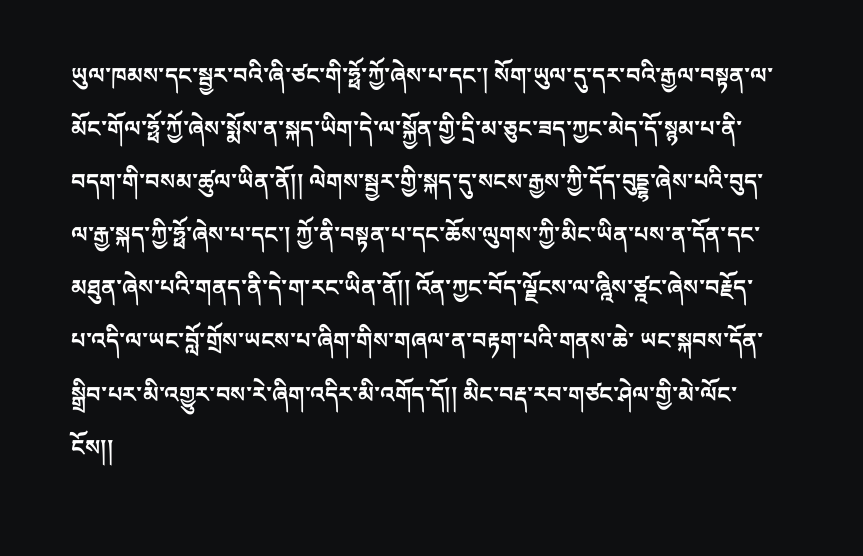ཡུལ་ཁམས་དང་སྦྱར་བའི་ཞི་ཙང་གི་ཧྥོ་ཀྱོ་ཞེས་པ་དང་། སོག་ཡུལ་དུ་དར་བའི་རྒྱལ་བསྟན་ལ་མོང་གོལ་ཧྥོ་ཀྱོ་ཞེས་སྨོས་ན་སྐད་ཡིག་དེ་ལ་སྐྱོན་གྱི་དྲི་མ་ཅུང་ཟད་ཀྱང་མེད་དོ་སྙམ་པ་ནི་བདག་གི་བསམ་ཚུལ་ཡིན་ནོ།། ལེགས་སྦྱར་གྱི་སྐད་དུ་སངས་རྒྱས་ཀྱི་དོད་བུདྔྷ་ཞེས་པའི་བུད་ལ་རྒྱ་སྐད་ཀྱི་ཧྥོ་ཞེས་པ་དང་། ཀྱོ་ནི་བསྟན་པ་དང་ཆོས་ལུགས་ཀྱི་མིང་ཡིན་པས་ན་དོན་དང་མཐུན་ཞེས་པའི་གནད་ནི་དེ་ག་རང་ཡིན་ནོ།། འོན་ཀྱང་བོད་ལྗོངས་ལ་ཞྰིས་ཙྰང་ཞེས་བརྗོད་པ་འདི་ལ་ཡང་བློ་གྲོས་ཡངས་པ་ཞིག་གིས་གཞལ་ན་བརྟག་པའི་གནས་ཆེ་ ཡང་སྐབས་དོན་སྒྲིབ་པར་མི་འགྱུར་བས་རེ་ཞིག་འདིར་མི་འགོད་དོ།། མིང་བརྡ་རབ་གཙང་ཤེལ་གྱི་མེ་ལོང་ངོས།།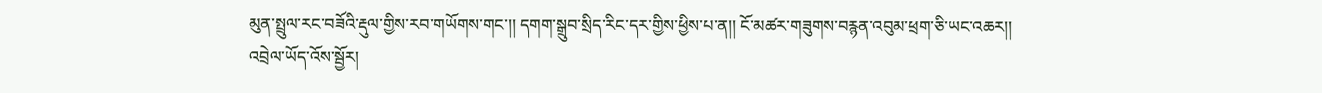མུན་སྤྲུལ་རང་བཟོའི་རྡུལ་གྱིས་རབ་གཡོགས་གང་།། དགག་སྒྲུབ་སྲིད་རིང་དར་གྱིས་ཕྱིས་པ་ན།། ངོ་མཚར་གཟུགས་བརྙན་འབུམ་ཕྲག་ཅི་ཡང་འཆར།།
འབྲེལ་ཡོད་འོས་སྦྱོར།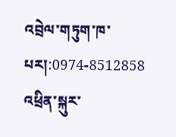འབྲེལ་གཏུག་ཁ་པར།:0974-8512858
འཕྲིན་སྐུར་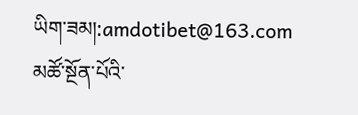ཡིག་ཟམ།:amdotibet@163.com
མཚོ་སྔོན་པོའི་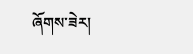ཞོགས་ཟེར།